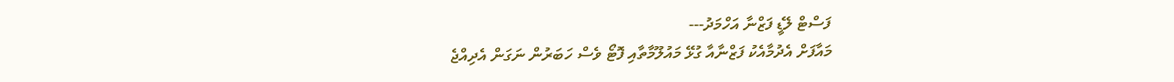ފަސްޓް ލޭޑީ ފަޒްނާ އަހްމަދު---
މައާފަށް އެދުމާއެކު ފަޒްނާއާ ގުޅޭ މައުލޫމާތާއި ފޮޓޯ ވެސް ހަބަރުން ނަގަން އެދިއްޖެ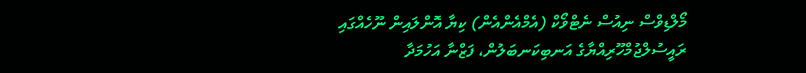މޯލްޑިވްސް ނިއުސް ނެޓްވޯކް (އެމްއެންއެން) ކިޔާ އޮންލައިން ނޫހެއްގައި ރައީސުލްޖުމްހޫރިއްޔާގެ އަނބިކަނބަލުން، ފަޒްނާ އަހުމަދާ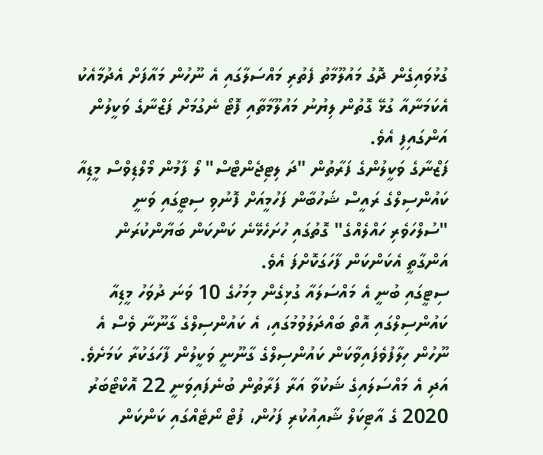ގުޅުވައިގެން ދޮގު މައުލޫމާތު ފެތުރި މައްސަލާގައި އެ ނޫހުން މައާފަށް އެދުމާއެކު އެކަމަނާއާ ގުޅޭ ގޮތުން ލިޔުނު މައުލޫމާތާއި ފޮޓޯ ނެގުމަށް ފަޒްނާގެ ވަކީލުން އަންގައިފި އެވެ.
ފަޒްނާގެ ވަކީލުންގެ ފަރާތުން "ދަ ލިޓިޖެންޓްސް" ލޯ ފާމުން މޯލްޑިވްސް މީޑިއާ ކައުންސިލްގެ ރައީސް ޝަހުބާން ފަހުމީއަށް ފޮނުވި ސިޓީގައި ވަނީ "ސުލްހަވެރި ހައްލެއްގެ" ގޮތުގައި ހުށަހެޅޭނެ ކަންކަން ބަޔާންކުރަން އަންގާތީ އެކަންކަން ފާހަގަކޮށްފަ އެވެ.
ސިޓީގައި ބުނީ އެ މައްސަލައާ ގުޅިގެން މިމަހުގެ 10 ވަނަ ދުވަހު މީޑިއާ ކައުންސިލްގައި އޮތް ބައްދަލުވުމުގައި، އެ ކައުންސިލްގެ ގާނޫނާ ވެސް އެ ނޫހުން ހިލާފުވެފައިވާކަން ކައުންސިލްގެ ގާނޫނީ ވަކީލުން ފާހަގަކުރާ ކަމަށެވެ. އަދި އެ މައްސަލައިގެ ޝަކުވާ އަރާ ފަރާތުން ބުނެފައިވަނީ 22 އޮކްޓޯބަރު 2020 ގެ އާޓިކަލް ޝާއިއުކުރި ފަހުން، ފުޓް ނޯޓެއްގައި ކަންކަން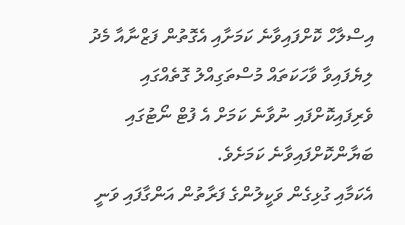އިސްލާހް ކޮށްފައިވާނެ ކަމަށާއި އެގޮތުން ފަޒްނާއާ މެދު ލިޔެފައިވާ ވާހަކަތައް މުސްތަގިއްލު ގޮތެއްގައި ވެރިފައިކޮށްފައި ނުވާނެ ކަމަށް އެ ފުޓް ނޯޓުގައި ބަޔާންކޮށްފައިވާނެ ކަމަށެވެ.
އެކަމާއި ގުޅިގެން ވަކީލުންގެ ފަރާތުން އަންގާފައި ވަނީ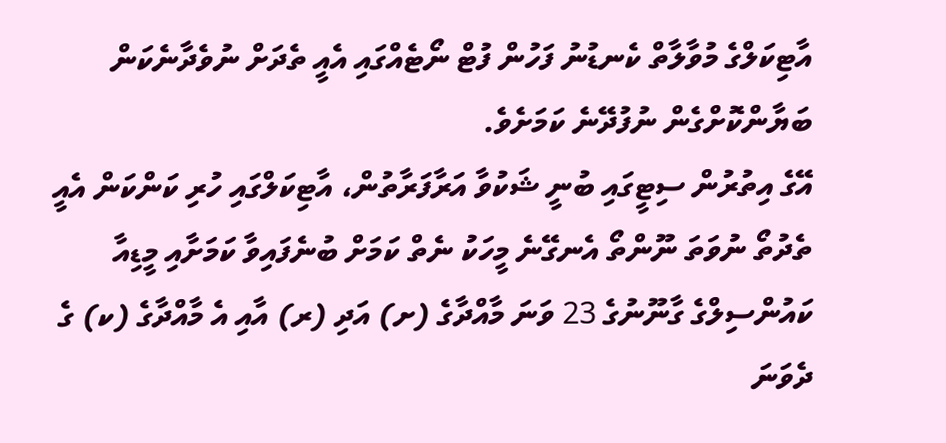އާޓިކަލްގެ މުވާލާތް ކެނޑުނު ފަހުން ފުޓް ނޯޓެއްގައި އެއީ ތެދަށް ނުވެދާނެކަން ބަޔާންކޮށްގެން ނުފުދޭނެ ކަމަށެވެ.
އޭގެ އިތުރުން ސިޓީގައި ބުނީ ޝަކުވާ އަރާފަރާތުން، އާޓިކަލްގައި ހުރި ކަންކަން އެއީ ތެދުތޯ ނުވަތަ ނޫންތޯ އެނގޭނެ މީހަކު ނެތް ކަމަށް ބުނެފައިވާ ކަމަށާއި މީޑިއާ ކައުންސިލްގެ ގާނޫނުގެ 23 ވަނަ މާއްދާގެ (ށ) އަދި (ރ) އާއި އެ މާއްދާގެ (ކ) ގެ ދެވަނަ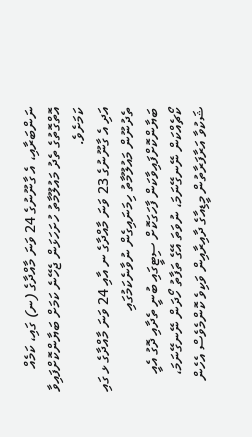ނަންބަރާއި، އެ ގާނޫނުގެ 24 ވަނަ މާއްދާގެ (ނ) ގައި، ކަމެއް އޮތްގޮތުގެ ތެދު މައުލޫމާތު ހުށަހަޅަން ޖެހޭނެ ކަމަށް ބަޔާންކޮށްފައިވާ ކަމަށެވެ.
އަދި އެ ގާނޫނުގެ 23 ވަނަ މާއްދާގެ ނ އާއި 24 ވަނަ މާއްދާގެ ޅ ގައި ތެދުނޫން މައުލޫމާތު ހިމަނައިގެން ނުވާނެކަމުގައި ބަޔާންކޮށްފައިވާކަން ފާހަގަކޮށް ސިޓީގައި ބުނީ ތެދާއި ދޮގު އެއީ ކޯޗެއްކަން ނޭނގޭނަމަ، ނުވަތަ އޭގެ ތަފާތު ހޯދަން ނޭނގޭނަމަ، ޝަކުވާ އަރާފަރާތުން މީޑިއާގެ ދާއިރާއިން ވަކިވެ ކޮންމެވެސް އެހެން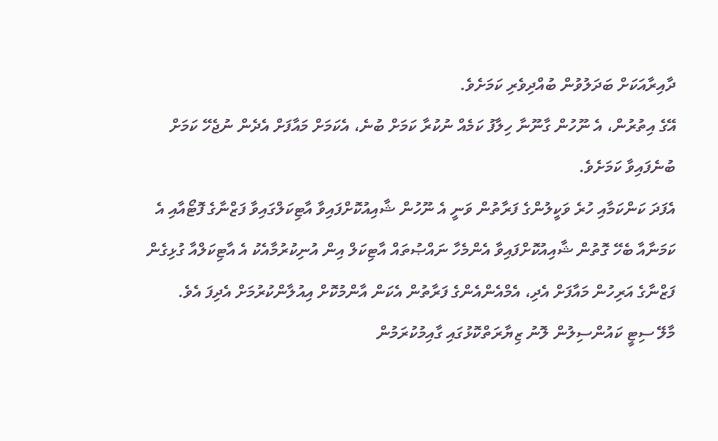ދާއިރާއަކަށް ބަދަލުވުން ބުއްދިވެރި ކަމަށެވެ.
އޭގެ އިތުރުން، އެ ނޫހުން ގާނޫނާ ހިލާފު ކަމެއް ނުކުރާ ކަމަށް ބުނެ، އެކަމަށް މައާފަށް އެދެން ނުޖެހޭ ކަމަށް ބުނެފައިވާ ކަމަށެވެ.
އެފަދަ ކަންކަމާއި ހުރެ ވަކީލުންގެ ފަރާތުން ވަނީ އެ ނޫހުން ޝާއިއުކޮށްފައިވާ އާޓިކަލްގައިވާ ފަޒްނާގެ ފޮޓޯއާއި އެ ކަމަނާއާ ބެހޭ ގޮތުން ޝާއިއުކޮށްފައިވާ އެންމެހާ ނައްޞުތައް އާޓިކަލް އިން އުނިކުރުމާއެކު އެ އާޓިކަލްއާ ގުޅިގެން ފަޒްނާގެ އަރިހުން މައާފަށް އެދި، އެމްއެންއެންގެ ފަރާތުން އެކަން އާންމުކޮށް އިއުލާންކުރުމަށް އެދިފަ އެވެ.
މާލޭ ސިޓީ ކައުންސިލުން ލޮނު ޒިޔާރަތްކޮޅުގައި ގާއިމުކުރަމުން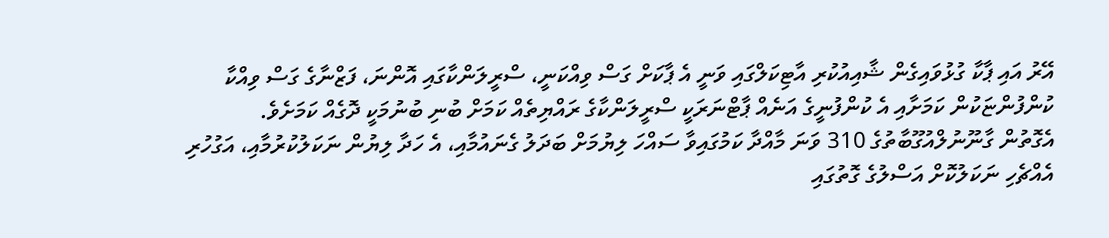އޭރު އައި ޕާކާ ގުޅުވައިގެން ޝާއިއުކުރި އާޓިކަލްގައި ވަނީ އެ ޕާކަށް ގަސް ވިއްކަނީ، ސްރީލަންކާގައި އޮންނަ، ފަޒްނާގެ ގަސް ވިއްކާ ކުންފުންޏަކުން ކަމަށާއި އެ ކުންފުނީގެ އަނެއް ޕާޓްނަރަކީ ސްރީލަންކާގެ ރައްޔިތެއް ކަމަށް ބުނި ބުނުމަކީ ދޮގެއް ކަމަށެވެ.
އެގޮތުން ގާނޫނުލްއުގޫބާތުގެ 310 ވަނަ މާއްދާ ކަމުގައިވާ ސައްހަ ލިޔުމަށް ބަދަލު ގެނައުމާއި، އެ ހަދާ ލިޔުން ނަކަލުކުރުމާއި، އަގުހުރި އެއްޗެހި ނަކަލުކޮށް އަސްލުގެ ގޮތުގައި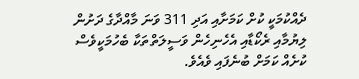ދެއްކުމަކީ ކުށް ކަމަށާއި އަދި 311 ވަނަ މާއްދާގެ ދަށުން ލިޔުމާއި ރެކޯޑާއި އެހެނިހެން ވަސީލަތްތަކާ ބެހުމަކީވެސް ކުށެއް ކަމަށް ބުނެފައި ވެއެވެ.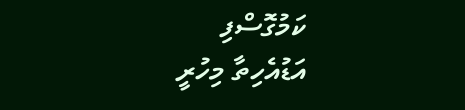ކަމުގޮސްފި
އަޑުއެހިތާ މިހުރީ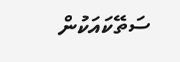ސަތޭކައަކުން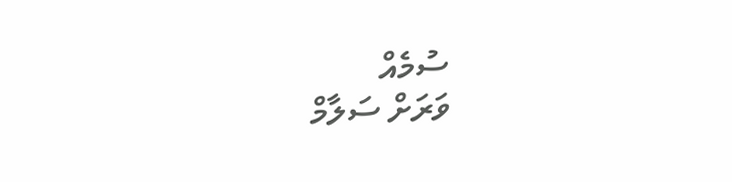ސުމެއް
ވަރަށް ސަލާމް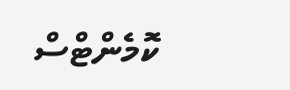ކޮމެންޓްސް